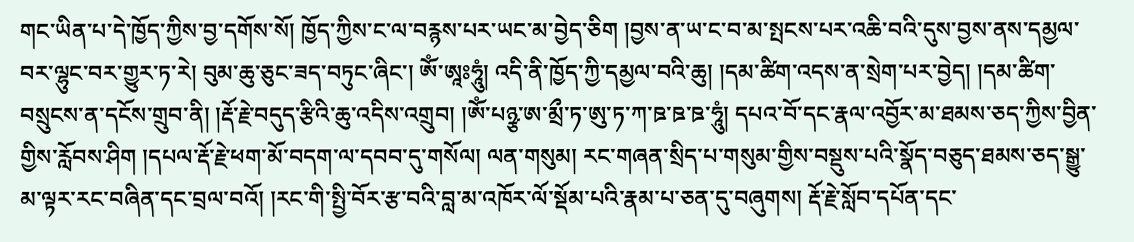གང་ཡིན་པ་དེ་ཁྱོད་ཀྱིས་བྱ་དགོས་སོ། ཁྱོད་ཀྱིས་ང་ལ་བརྙས་པར་ཡང་མ་བྱེད་ཅིག །བྱས་ན་ཡ་ང་བ་མ་སྤངས་པར་འཆི་བའི་དུས་བྱས་ནས་དམྱལ་བར་ལྷུང་བར་གྱུར་ཏ་རེ། བུམ་ཆུ་ཅུང་ཟད་བཏུང་ཞིང་། ཨོཾ་ཨཱཿཧཱུཾ། འདི་ནི་ཁྱོད་ཀྱི་དམྱལ་བའི་ཆུ། །དམ་ཚིག་འདས་ན་སྲེག་པར་བྱེད། །དམ་ཚིག་བསྲུངས་ན་དངོས་གྲུབ་ནི། །རྡོ་རྗེ་བདུད་རྩིའི་ཆུ་འདིས་འགྲུབ། །ཨོཾ་པཉྩ་ཨ་མྲྀ་ཏ་ཨུ་ཏ་ཀ་ཋ་ཋ་ཋ་ཧཱུཾ། དཔའ་བོ་དང་རྣལ་འབྱོར་མ་ཐམས་ཅད་ཀྱིས་བྱིན་གྱིས་རློབས་ཤིག །དཔལ་རྡོ་རྗེ་ཕག་མོ་བདག་ལ་དབབ་དུ་གསོལ། ལན་གསུམ། རང་གཞན་སྲིད་པ་གསུམ་གྱིས་བསྡུས་པའི་སྣོད་བཅུད་ཐམས་ཅད་སྒྱུ་མ་ལྟར་རང་བཞིན་དང་བྲལ་བའོ། །རང་གི་སྤྱི་བོར་རྩ་བའི་བླ་མ་འཁོར་ལོ་སྡོམ་པའི་རྣམ་པ་ཅན་དུ་བཞུགས། རྡོ་རྗེ་སློབ་དཔོན་དང་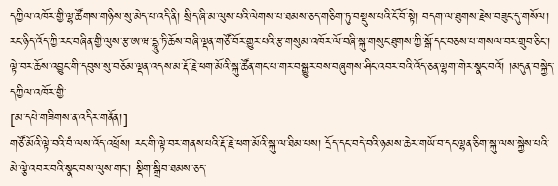དཀྱིལ་འཁོར་གྱི་ལྷ་ཚོགས་གཉིས་སུ་མེད་པ་འདི་ནི། སྲིད་ཞི་མ་ལུས་པའི་ལེགས་པ་ཐམས་ཅད་གཅིག་ཏུ་བསྡུས་པའི་ངོ་བོ་སྟེ། བདག་ལ་ཐུགས་རྗེས་བཟུང་དུ་གསོལ། རང་ཉིད་འོད་ཀྱི་རང་བཞིན་གྱི་ལུས་རྩ་ཨ་ཝ་དྷཱུ་ཏི་ཆོས་བཞི་ལྡན་གཙོ་བོར་གྱུར་པའི་རྩ་གསུམ་འཁོར་ལོ་བཞི་སྐུ་གསུང་ཐུགས་ཀྱི་སྒོ་དང་བཅས་པ་གསལ་བར་གྲུབ་ཅིང་། ལྟེ་བར་ཆོས་འབྱུང་གི་དབུས་སུ་བཅོམ་ལྡན་འདས་མ་རྡོ་རྗེ་ཕག་མོའི་སྐུ་ཚོན་གང་པ་གར་བསྒྱུར་བས་བཞུགས་ཤིང་འབར་བའི་འོད་ཅན་ལྷག་གེར་སྣང་བའོ། །མདུན་བསྐྱེད་དཀྱིལ་འཁོར་གྱི་
[མ་དཔེ་གཟིགས་ན་འདིར་གནོན།]
གཙོ་མོའི་ལྟེ་བའི་བཾ་ལས་འོད་འཕྲོས། རང་གི་ལྟེ་བར་གནས་པའི་རྡོ་རྗེ་ཕག་མོའི་སྐུ་ལ་ཐིམ་པས། དྲོད་དང་བདེ་བའི་ཉམས་ཆེར་གཡོ་བ་དང་ལྷན་ཅིག་སྐུ་ལས་སྐྱེས་པའི་མེ་ལྕེ་འབར་བའི་སྣང་བས་ལུས་གང་། སྡིག་སྒྲིབ་ཐམས་ཅད་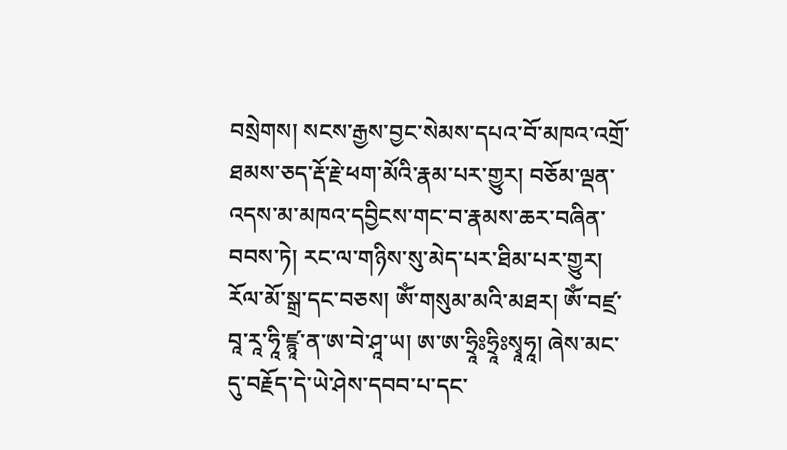བསྲེགས། སངས་རྒྱས་བྱང་སེམས་དཔའ་བོ་མཁའ་འགྲོ་ཐམས་ཅད་རྡོ་རྗེ་ཕག་མོའི་རྣམ་པར་གྱུར། བཅོམ་ལྡན་འདས་མ་མཁའ་དབྱིངས་གང་བ་རྣམས་ཆར་བཞིན་བབས་ཏེ། རང་ལ་གཉིས་སུ་མེད་པར་ཐིམ་པར་གྱུར། རོལ་མོ་སྒྲ་དང་བཅས། ཨོཾ་གསུམ་མའི་མཐར། ཨོཾ་བཛྲ་བཱ་རཱ་ཧཱི་ཛྙཱ་ན་ཨ་བེ་ཤཱ་ཡ། ཨ་ཨ་ཧྲཱིཿཧྲཱིཿསྭཱཧཱ། ཞེས་མང་དུ་བརྗོད་དེ་ཡེ་ཤེས་དབབ་པ་དང་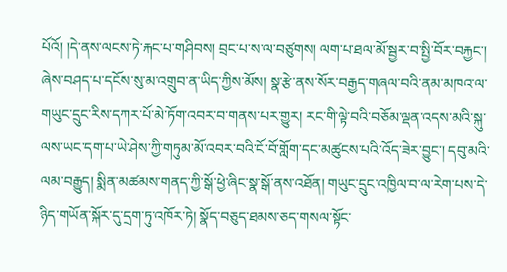པོའོ། །དེ་ནས་ལངས་ཏེ་རྐང་པ་གཤིབས། བྲང་པ་ས་ལ་བཙུགས། ལག་པ་ཐལ་མོ་སྦྱར་བ་སྤྱི་བོར་བརྐྱང་། ཞེས་བཤད་པ་དངོས་སུ་མ་འགྲུབ་ན་ཡིད་ཀྱིས་མོས། སྣ་རྩེ་ནས་སོར་བརྒྱད་གཞལ་བའི་ནམ་མཁའ་ལ་གཡུང་དྲུང་རིས་དཀར་པོ་མེ་ཏོག་འབར་བ་གནས་པར་གྱུར། རང་གི་ལྟེ་བའི་བཅོམ་ལྡན་འདས་མའི་སྐུ་ལས་ཡང་དག་པ་ཡེ་ཤེས་ཀྱི་གཏུམ་མོ་འབར་བའི་ངོ་བོ་གློག་དང་མཚུངས་པའི་འོད་ཟེར་བྱུང་། དབུ་མའི་ལམ་བརྒྱུད། སྨིན་མཚམས་གནད་ཀྱི་སྒོ་ཕྱེ་ཞིང་སྣ་སྒོ་ནས་འཐོན། གཡུང་དྲུང་འཁྱིལ་བ་ལ་རེག་པས་དེ་ཉིད་གཡོན་སྐོར་དུ་དྲག་ཏུ་འཁོར་ཏེ། སྣོད་བཅུད་ཐམས་ཅད་གསལ་སྟོང་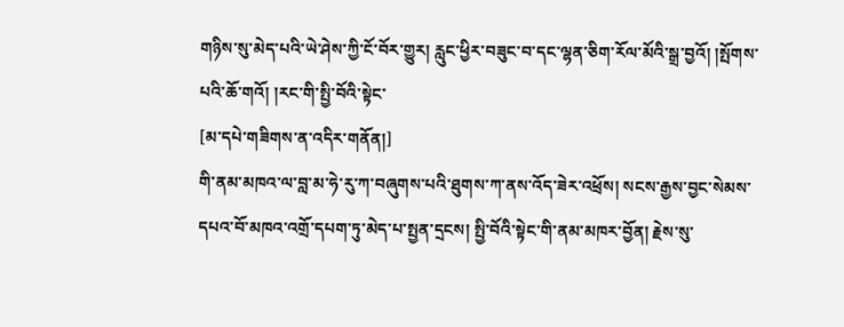གཉིས་སུ་མེད་པའི་ཡེ་ཤེས་ཀྱི་ངོ་བོར་གྱུར། རླུང་ཕྱིར་བཟུང་བ་དང་ལྷན་ཅིག་རོལ་མོའི་སྒྲ་བྱའོ། །སྤོགས་པའི་ཆོ་གའོ། །རང་གི་སྤྱི་བོའི་སྟེང་
[མ་དཔེ་གཟིགས་ན་འདིར་གནོན།]
གི་ནམ་མཁའ་ལ་བླ་མ་ཧེ་རུ་ཀ་བཞུགས་པའི་ཐུགས་ཀ་ནས་འོད་ཟེར་འཕྲོས། སངས་རྒྱས་བྱང་སེམས་དཔའ་བོ་མཁའ་འགྲོ་དཔག་ཏུ་མེད་པ་སྤྱན་དྲངས། སྤྱི་བོའི་སྟེང་གི་ནམ་མཁར་བྱོན། རྗེས་སུ་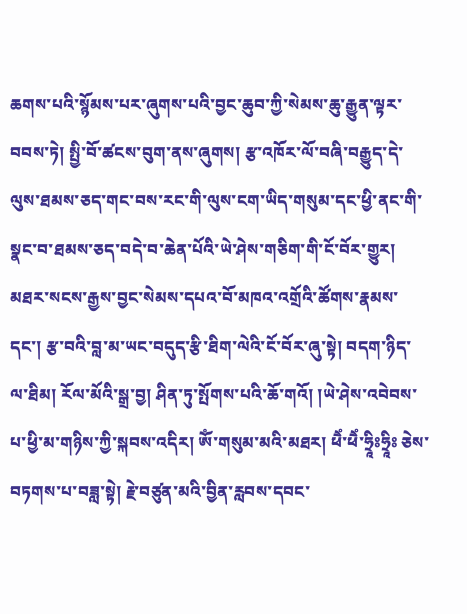ཆགས་པའི་སྙོམས་པར་ཞུགས་པའི་བྱང་ཆུབ་ཀྱི་སེམས་ཆུ་རྒྱུན་ལྟར་བབས་ཏེ། སྤྱི་བོ་ཚངས་བུག་ནས་ཞུགས། རྩ་འཁོར་ལོ་བཞི་བརྒྱུད་དེ་ལུས་ཐམས་ཅད་གང་བས་རང་གི་ལུས་ངག་ཡིད་གསུམ་དང་ཕྱི་ནང་གི་སྣང་བ་ཐམས་ཅད་བདེ་བ་ཆེན་པོའི་ཡེ་ཤེས་གཅིག་གི་ངོ་བོར་གྱུར། མཐར་སངས་རྒྱས་བྱང་སེམས་དཔའ་བོ་མཁའ་འགྲོའི་ཚོགས་རྣམས་དང་། རྩ་བའི་བླ་མ་ཡང་བདུད་རྩི་ཐིག་ལེའི་ངོ་བོར་ཞུ་སྟེ། བདག་ཉིད་ལ་ཐིམ། རོལ་མོའི་སྒྲ་བྱ། ཤིན་ཏུ་སྤོགས་པའི་ཆོ་གའོ། །ཡེ་ཤེས་འབེབས་པ་ཕྱི་མ་གཉིས་ཀྱི་སྐབས་འདིར། ཨོཾ་གསུམ་མའི་མཐར། ཕཻཾ་ཕཻཾ་ཧྲཱིཿཧྲཱིཿ ཅེས་བཏགས་པ་བཟླ་སྟེ། རྗེ་བཙུན་མའི་བྱིན་རླབས་དབང་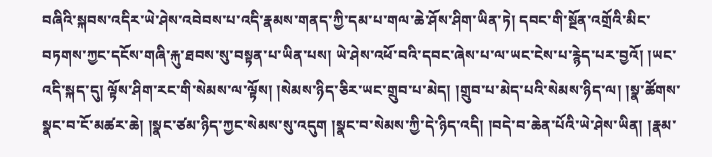བཞིའི་སྐབས་འདིར་ཡེ་ཤེས་འབེབས་པ་འདི་རྣམས་གནད་ཀྱི་དམ་པ་གལ་ཆེ་ཤོས་ཤིག་ཡིན་ཏེ། དབང་གི་སྔོན་འགྲོའི་མིང་བཏགས་ཀྱང་དངོས་གཞི་རྐུ་ཐབས་སུ་བསྟན་པ་ཡིན་པས། ཡེ་ཤེས་འཕོ་བའི་དབང་ཞེས་པ་ལ་ཡང་ངེས་པ་རྙེད་པར་བྱའོ། །ཡང་འདི་སྐད་དུ། ལྟོས་ཤིག་རང་གི་སེམས་ལ་ལྟོས། །སེམས་ཉིད་ཅིར་ཡང་གྲུབ་པ་མེད། །གྲུབ་པ་མེད་པའི་སེམས་ཉིད་ལ། །སྣ་ཚོགས་སྣང་བ་ངོ་མཚར་ཆེ། །སྣང་ཙམ་ཉིད་ཀྱང་སེམས་སུ་འདུག །སྣང་བ་སེམས་ཀྱི་དེ་ཉིད་འདི། །བདེ་བ་ཆེན་པོའི་ཡེ་ཤེས་ཡིན། །རྣམ་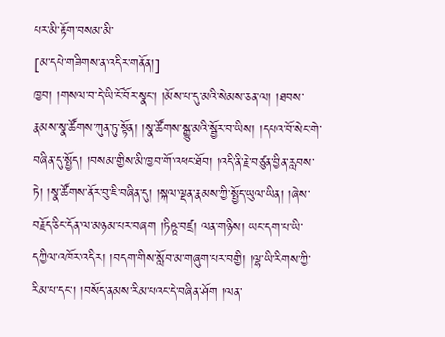པར་མི་རྟོག་བསམ་མི་
[མ་དཔེ་གཟིགས་ན་འདིར་གནོན།]
ཁྱབ། །གསལ་བ་དེ་ཡི་ངོ་བོར་སྣང་། །མོས་པ་དུ་མའི་སེམས་ཅན་ལ། །ཐབས་རྣམས་སྣ་ཚོགས་ཀུན་ཏུ་སྟོན། །སྣ་ཚོགས་སྒྱུ་མའི་སྦྱོར་བ་ཡིས། །དཔའ་བོ་སེང་གེ་བཞིན་དུ་སྤྱོད། །བསམ་གྱིས་མི་ཁྱབ་གོ་འཕང་ཐོབ། །འདི་ནི་རྗེ་བཙུན་བྱིན་རླབས་ཏེ། །སྣ་ཚོགས་ནོར་བུ་ཇི་བཞིན་དུ། །སྐལ་ལྡན་རྣམས་ཀྱི་སྤྱོད་ཡུལ་ཡིན། །ཞེས་བརྗོད་ཅིང་དོན་ལ་མཉམ་པར་བཞག །ཏིཥྛ་བཛྲ། ལན་གཉིས། ཡང་དག་པ་ཡི་དཀྱིལ་འཁོར་འདིར། །བདག་གིས་སློབ་མ་གཞུག་པར་བགྱི། །ལྷ་ཡི་རིགས་ཀྱི་རིམ་པ་དང་། །བསོད་ནམས་རིམ་པའང་དེ་བཞིན་ཤོག །ལན་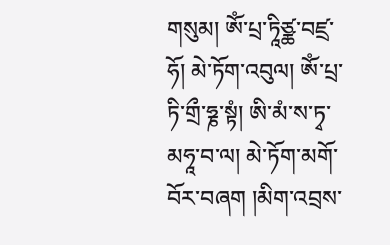གསུམ། ཨོཾ་པྲ་ཏཱིཙྪ་བཛྲ་ཧོ། མེ་ཏོག་འབུལ། ཨོཾ་པྲ་ཏི་གྲྀ་ཧྞ་སྟཾ། ཨི་མཾ་ས་ཏྭ་མཧཱ་བ་ལ། མེ་ཏོག་མགོ་བོར་བཞག །མིག་འབྲས་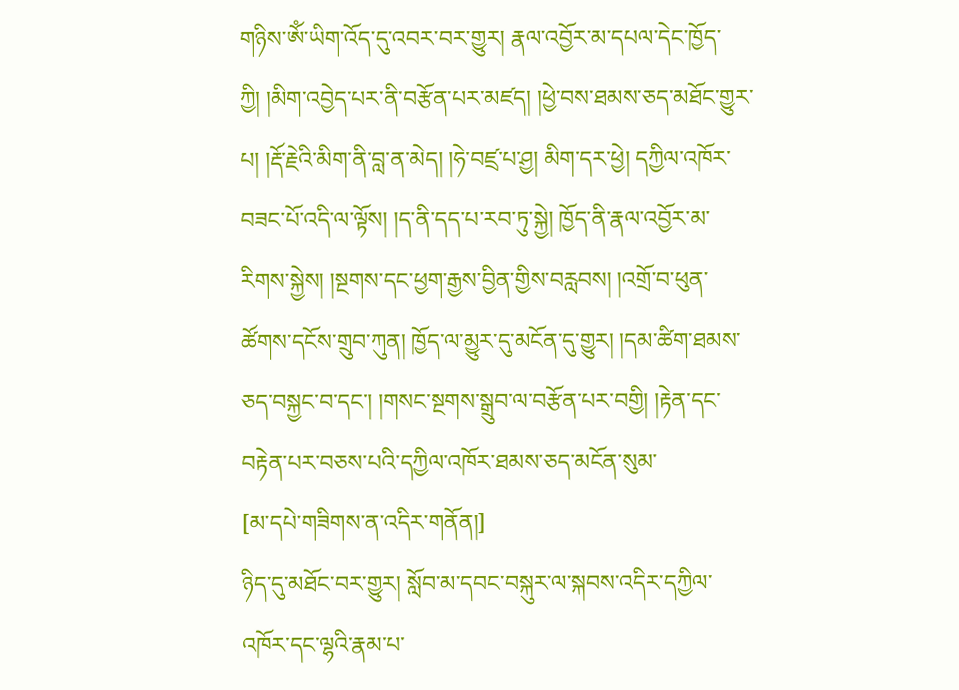གཉིས་ཨོཾ་ཡིག་འོད་དུ་འབར་བར་གྱུར། རྣལ་འབྱོར་མ་དཔལ་དེང་ཁྱོད་ཀྱི། །མིག་འབྱེད་པར་ནི་བརྩོན་པར་མཛད། །ཕྱེ་བས་ཐམས་ཅད་མཐོང་གྱུར་པ། །རྡོ་རྗེའི་མིག་ནི་བླ་ན་མེད། །ཧེ་བཛྲ་པ་ཤྱ། མིག་དར་ཕྱེ། དཀྱིལ་འཁོར་བཟང་པོ་འདི་ལ་ལྟོས། །ད་ནི་དད་པ་རབ་ཏུ་སྐྱེ། ཁྱོད་ནི་རྣལ་འབྱོར་མ་རིགས་སྐྱེས། །སྔགས་དང་ཕྱག་རྒྱས་བྱིན་གྱིས་བརླབས། །འགྲོ་བ་ཕུན་ཚོགས་དངོས་གྲུབ་ཀུན། ཁྱོད་ལ་མྱུར་དུ་མངོན་དུ་གྱུར། །དམ་ཚིག་ཐམས་ཅད་བསྐྱང་བ་དང་། །གསང་སྔགས་སྒྲུབ་ལ་བརྩོན་པར་བགྱི། །རྟེན་དང་བརྟེན་པར་བཅས་པའི་དཀྱིལ་འཁོར་ཐམས་ཅད་མངོན་སུམ་
[མ་དཔེ་གཟིགས་ན་འདིར་གནོན།]
ཉིད་དུ་མཐོང་བར་གྱུར། སློབ་མ་དབང་བསྐུར་ལ་སྐབས་འདིར་དཀྱིལ་འཁོར་དང་ལྷའི་རྣམ་པ་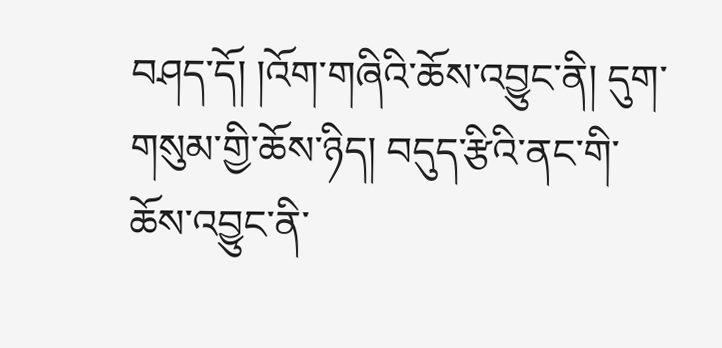བཤད་དོ། །འོག་གཞིའི་ཆོས་འབྱུང་ནི། དུག་གསུམ་གྱི་ཆོས་ཉིད། བདུད་རྩིའི་ནང་གི་ཆོས་འབྱུང་ནི་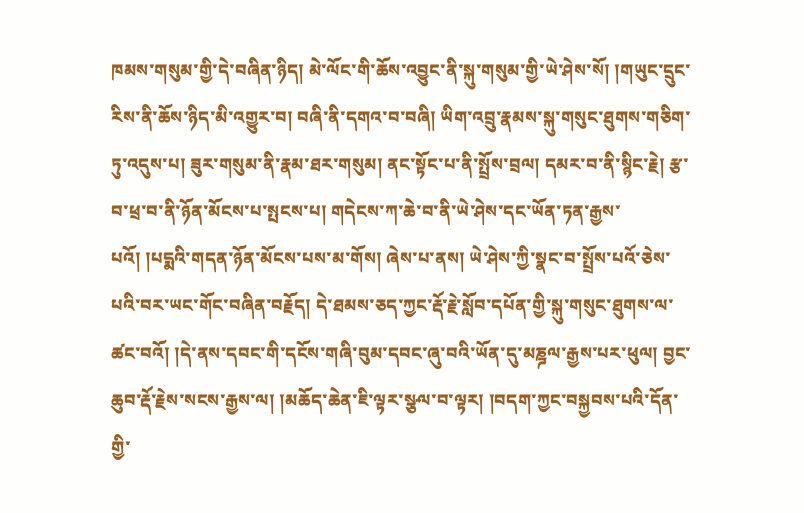ཁམས་གསུམ་གྱི་དེ་བཞིན་ཉིད། མེ་ལོང་གི་ཆོས་འབྱུང་ནི་སྐུ་གསུམ་གྱི་ཡེ་ཤེས་སོ། །གཡུང་དྲུང་རིས་ནི་ཆོས་ཉིད་མི་འགྱུར་བ། བཞི་ནི་དགའ་བ་བཞི། ཡིག་འབྲུ་རྣམས་སྐུ་གསུང་ཐུགས་གཅིག་ཏུ་འདུས་པ། ཟུར་གསུམ་ནི་རྣམ་ཐར་གསུམ། ནང་སྟོང་པ་ནི་སྤྲོས་བྲལ། དམར་བ་ནི་སྙིང་རྗེ། རྩ་བ་ཕྲ་བ་ནི་ཉོན་མོངས་པ་སྤངས་པ། གདེངས་ཀ་ཆེ་བ་ནི་ཡེ་ཤེས་དང་ཡོན་ཏན་རྒྱས་པའོ། །པདྨའི་གདན་ཉོན་མོངས་པས་མ་གོས། ཞེས་པ་ནས། ཡེ་ཤེས་ཀྱི་སྣང་བ་སྤྲོས་པའོ་ཅེས་པའི་བར་ཡང་གོང་བཞིན་བརྗོད། དེ་ཐམས་ཅད་ཀྱང་རྡོ་རྗེ་སློབ་དཔོན་གྱི་སྐུ་གསུང་ཐུགས་ལ་ཚང་བའོ། །དེ་ནས་དབང་གི་དངོས་གཞི་བུམ་དབང་ཞུ་བའི་ཡོན་དུ་མཎྜལ་རྒྱས་པར་ཕུལ། བྱང་ཆུབ་རྡོ་རྗེས་སངས་རྒྱས་ལ། །མཆོད་ཆེན་ཇི་ལྟར་སྩལ་བ་ལྟར། །བདག་ཀྱང་བསྐྱབས་པའི་དོན་གྱི་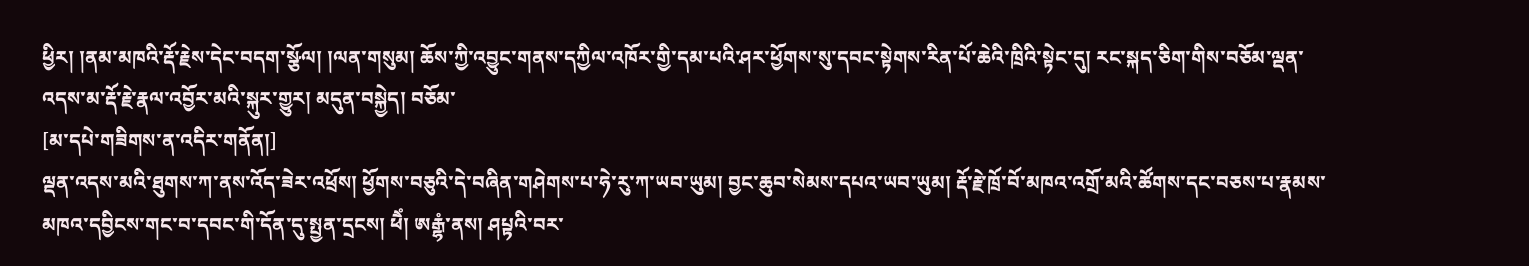ཕྱིར། །ནམ་མཁའི་རྡོ་རྗེས་དེང་བདག་སྩོལ། །ལན་གསུམ། ཆོས་ཀྱི་འབྱུང་གནས་དཀྱིལ་འཁོར་གྱི་དམ་པའི་ཤར་ཕྱོགས་སུ་དབང་སྟེགས་རིན་པོ་ཆེའི་ཁྲིའི་སྟེང་དུ། རང་སྐད་ཅིག་གིས་བཅོམ་ལྡན་འདས་མ་རྡོ་རྗེ་རྣལ་འབྱོར་མའི་སྐུར་གྱུར། མདུན་བསྐྱེད། བཅོམ་
[མ་དཔེ་གཟིགས་ན་འདིར་གནོན།]
ལྡན་འདས་མའི་ཐུགས་ཀ་ནས་འོད་ཟེར་འཕྲོས། ཕྱོགས་བཅུའི་དེ་བཞིན་གཤེགས་པ་ཧེ་རུ་ཀ་ཡབ་ཡུམ། བྱང་ཆུབ་སེམས་དཔའ་ཡབ་ཡུམ། རྡོ་རྗེ་ཁྲོ་བོ་མཁའ་འགྲོ་མའི་ཚོགས་དང་བཅས་པ་རྣམས་མཁའ་དབྱིངས་གང་བ་དབང་གི་དོན་དུ་སྤྱན་དྲངས། ཕཻཾ། ཨརྒྷཾ་ནས། ཤཔྟའི་བར་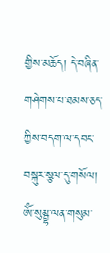གྱིས་མཆོད། དེ་བཞིན་གཤེགས་པ་ཐམས་ཅད་ཀྱིས་བདག་ལ་དབང་བསྐུར་སྩལ་དུ་གསོལ། ཨོཾ་སུམྦྷ་ལན་གསུམ་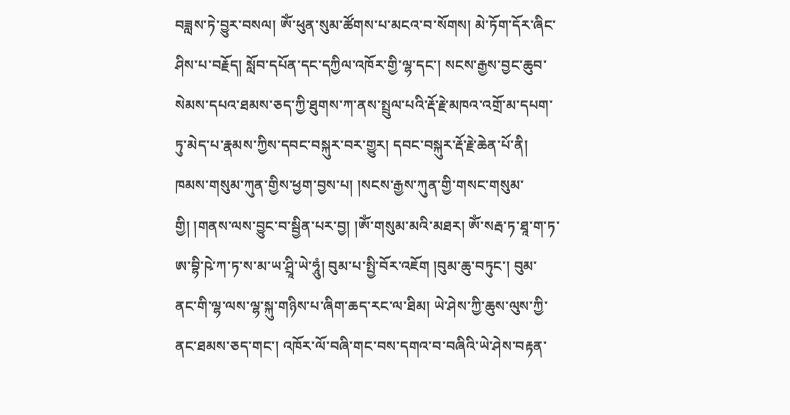བཟླས་ཏེ་བྱུར་བསལ། ཨོཾ་ཕུན་སུམ་ཚོགས་པ་མངའ་བ་སོགས། མེ་ཏོག་དོར་ཞིང་ཤིས་པ་བརྗོད། སློབ་དཔོན་དང་དཀྱིལ་འཁོར་གྱི་ལྷ་དང་། སངས་རྒྱས་བྱང་ཆུབ་སེམས་དཔའ་ཐམས་ཅད་ཀྱི་ཐུགས་ཀ་ནས་སྤྲུལ་པའི་རྡོ་རྗེ་མཁའ་འགྲོ་མ་དཔག་ཏུ་མེད་པ་རྣམས་ཀྱིས་དབང་བསྐུར་བར་གྱུར། དབང་བསྐུར་རྡོ་རྗེ་ཆེན་པོ་ནི། ཁམས་གསུམ་ཀུན་གྱིས་ཕྱག་བྱས་པ། །སངས་རྒྱས་ཀུན་གྱི་གསང་གསུམ་གྱི། །གནས་ལས་བྱུང་བ་སྦྱིན་པར་བྱ། །ཨོཾ་གསུམ་མའི་མཐར། ཨོཾ་སརྦ་ཏ་ཐཱ་ག་ཏ་ཨ་བྷི་ཥེ་ཀ་ཏ་ས་མ་ཡ་ཤྲཱི་ཡེ་ཧཱུཾ། བུམ་པ་སྤྱི་བོར་འཇོག །བུམ་ཆུ་བཏུང་། བུམ་ནང་གི་ལྷ་ལས་ལྷ་སྐུ་གཉིས་པ་ཞིག་ཆད་རང་ལ་ཐིམ། ཡེ་ཤེས་ཀྱི་ཆུས་ལུས་ཀྱི་ནང་ཐམས་ཅད་གང་། འཁོར་ལོ་བཞི་གང་བས་དགའ་བ་བཞིའི་ཡེ་ཤེས་བརྟན་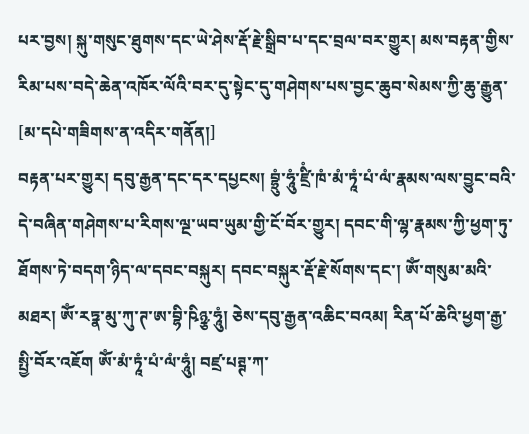པར་བྱས། སྐུ་གསུང་ཐུགས་དང་ཡེ་ཤེས་རྡོ་རྗེ་སྒྲིབ་པ་དང་བྲལ་བར་གྱུར། མས་བརྟན་གྱིས་རིམ་པས་བདེ་ཆེན་འཁོར་ལོའི་བར་དུ་སྟེང་དུ་གཤེགས་པས་བྱང་ཆུབ་སེམས་ཀྱི་ཆུ་རྒྱུན་
[མ་དཔེ་གཟིགས་ན་འདིར་གནོན།]
བརྟན་པར་གྱུར། དབུ་རྒྱན་དང་དར་དཔྱངས། བྷྲུཾ་ཧཱུཾ་ཛྲིཾ་ཁཾ་མཾ་ཏཱཾ་པཾ་ལཾ་རྣམས་ལས་བྱུང་བའི་དེ་བཞིན་གཤེགས་པ་རིགས་ལྔ་ཡབ་ཡུམ་གྱི་ངོ་བོར་གྱུར། དབང་གི་ལྷ་རྣམས་ཀྱི་ཕྱག་ཏུ་ཐོགས་ཏེ་བདག་ཉིད་ལ་དབང་བསྐུར། དབང་བསྐུར་རྡོ་རྗེ་སོགས་དང་། ཨོཾ་གསུམ་མའི་མཐར། ཨོཾ་རཏྣ་མུ་ཀུ་ཊ་ཨ་བྷི་ཥིཉྩ་ཧཱུཾ། ཅེས་དབུ་རྒྱན་འཆིང་བའམ། རིན་པོ་ཆེའི་ཕྱག་རྒྱ་སྤྱི་བོར་འཇོག ཨོཾ་མཾ་ཏཱཾ་པཾ་ལཾ་ཧཱུཾ། བཛྲ་པཊྚ་ཀ་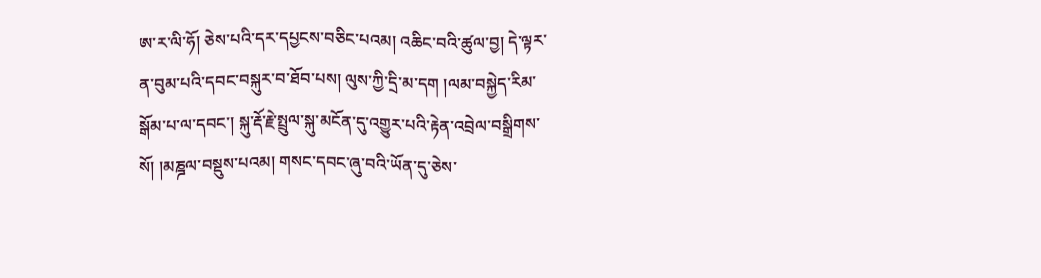ཨ་ར་ལི་ཧོ། ཅེས་པའི་དར་དཔྱངས་བཅིང་པའམ། འཆིང་བའི་ཚུལ་བྱ། དེ་ལྟར་ན་བུམ་པའི་དབང་བསྐུར་བ་ཐོབ་པས། ལུས་ཀྱི་དྲི་མ་དག །ལམ་བསྐྱེད་རིམ་སྒོམ་པ་ལ་དབང་། སྐུ་རྡོ་རྗེ་སྤྲུལ་སྐུ་མངོན་དུ་འགྱུར་པའི་རྟེན་འབྲེལ་བསྒྲིགས་སོ། །མཎྜལ་བསྡུས་པའམ། གསང་དབང་ཞུ་བའི་ཡོན་དུ་ཅེས་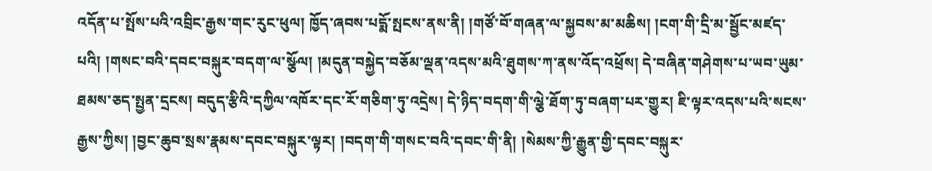འདོན་པ་སྤོས་པའི་འབྲིང་རྒྱས་གང་རུང་ཕུལ། ཁྱོད་ཞབས་པདྨོ་སྤངས་ནས་ནི། །གཙོ་བོ་གཞན་ལ་སྐྱབས་མ་མཆིས། །ངག་གི་དྲི་མ་སྦྱོང་མཛད་པའི། །གསང་བའི་དབང་བསྐུར་བདག་ལ་སྩོལ། །མདུན་བསྐྱེད་བཅོམ་ལྡན་འདས་མའི་ཐུགས་ཀ་ནས་འོད་འཕྲོས། དེ་བཞིན་གཤེགས་པ་ཡབ་ཡུམ་ཐམས་ཅད་སྤྱན་དྲངས། བདུད་རྩིའི་དཀྱིལ་འཁོར་དང་རོ་གཅིག་ཏུ་འདྲེས། དེ་ཉིད་བདག་གི་ལྕེ་ཐོག་ཏུ་བཞག་པར་གྱུར། ཇི་ལྟར་འདས་པའི་སངས་རྒྱས་ཀྱིས། །བྱང་ཆུབ་སྲས་རྣམས་དབང་བསྐུར་ལྟར། །བདག་གི་གསང་བའི་དབང་གི་ནི། །སེམས་ཀྱི་རྒྱུན་གྱི་དབང་བསྐུར་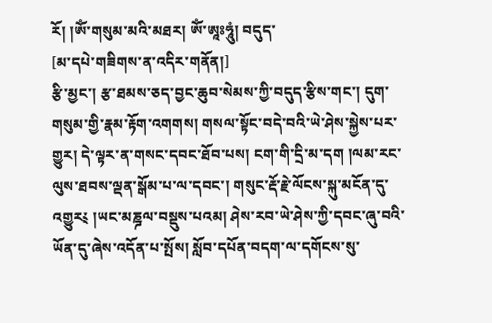རོ། །ཨོཾ་གསུམ་མའི་མཐར། ཨོཾ་ཨཱཿཧཱུཾ། བདུད་
[མ་དཔེ་གཟིགས་ན་འདིར་གནོན།]
རྩི་མྱང་། རྩ་ཐམས་ཅད་བྱང་ཆུབ་སེམས་ཀྱི་བདུད་རྩིས་གང་། དུག་གསུམ་གྱི་རྣམ་རྟོག་འགགས། གསལ་སྟོང་བདེ་བའི་ཡེ་ཤེས་སྐྱེས་པར་གྱུར། དེ་ལྟར་ན་གསང་དབང་ཐོབ་པས། ངག་གི་དྲི་མ་དག །ལམ་རང་ལུས་ཐབས་ལྡན་སྒོམ་པ་ལ་དབང་། གསུང་རྡོ་རྗེ་ལོངས་སྐུ་མངོན་དུ་འགྱུར༴ །ཡང་མཎྜལ་བསྡུས་པའམ། ཤེས་རབ་ཡེ་ཤེས་ཀྱི་དབང་ཞུ་བའི་ཡོན་དུ་ཞེས་འདོན་པ་སྤོས། སློབ་དཔོན་བདག་ལ་དགོངས་སུ་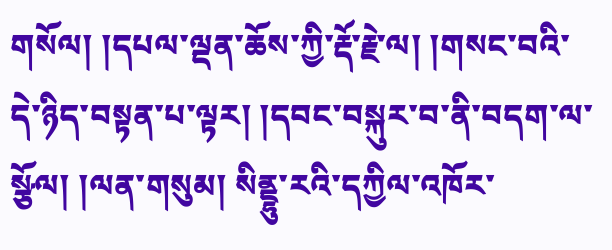གསོལ། །དཔལ་ལྡན་ཆོས་ཀྱི་རྡོ་རྗེ་ལ། །གསང་བའི་དེ་ཉིད་བསྟན་པ་ལྟར། །དབང་བསྐུར་བ་ནི་བདག་ལ་སྩོལ། །ལན་གསུམ། སིནྡྷུ་རའི་དཀྱིལ་འཁོར་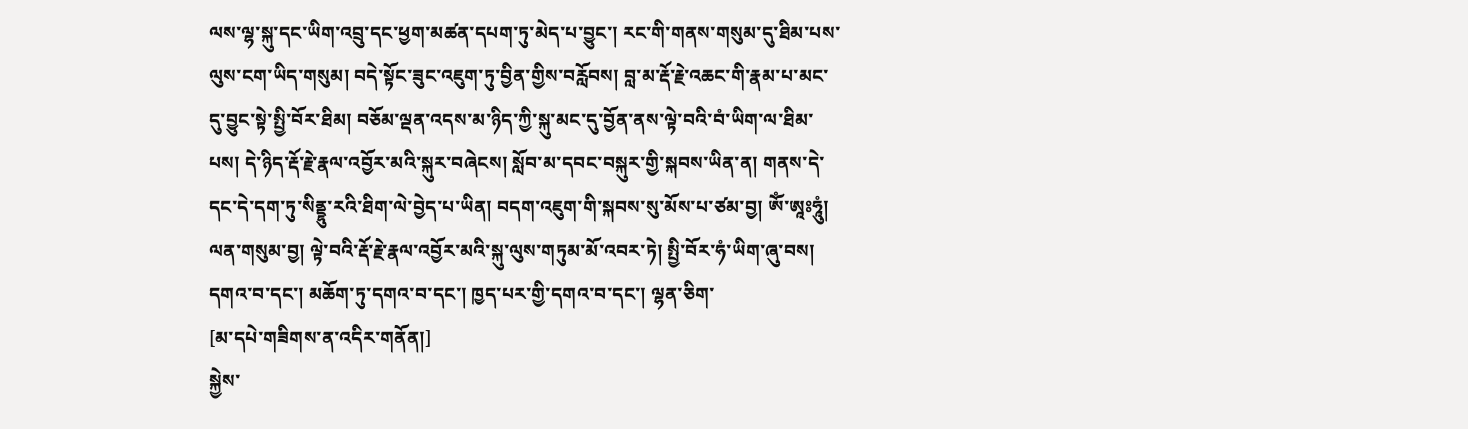ལས་ལྷ་སྐུ་དང་ཡིག་འབྲུ་དང་ཕྱག་མཚན་དཔག་ཏུ་མེད་པ་བྱུང་། རང་གི་གནས་གསུམ་དུ་ཐིམ་པས་ལུས་ངག་ཡིད་གསུམ། བདེ་སྟོང་ཟུང་འཇུག་ཏུ་བྱིན་གྱིས་བརློབས། བླ་མ་རྡོ་རྗེ་འཆང་གི་རྣམ་པ་མང་དུ་བྱུང་སྟེ་སྤྱི་བོར་ཐིམ། བཅོམ་ལྡན་འདས་མ་ཉིད་ཀྱི་སྐུ་མང་དུ་བྱོན་ནས་ལྟེ་བའི་བཾ་ཡིག་ལ་ཐིམ་པས། དེ་ཉིད་རྡོ་རྗེ་རྣལ་འབྱོར་མའི་སྐུར་བཞེངས། སློབ་མ་དབང་བསྐུར་གྱི་སྐབས་ཡིན་ན། གནས་དེ་དང་དེ་དག་ཏུ་སིནྡྷུ་རའི་ཐིག་ལེ་བྱེད་པ་ཡིན། བདག་འཇུག་གི་སྐབས་སུ་མོས་པ་ཙམ་བྱ། ཨོཾ་ཨཱཿཧཱུཾ། ལན་གསུམ་བྱ། ལྟེ་བའི་རྡོ་རྗེ་རྣལ་འབྱོར་མའི་སྐུ་ལུས་གཏུམ་མོ་འབར་ཏེ། སྤྱི་བོར་ཧཾ་ཡིག་ཞུ་བས། དགའ་བ་དང་། མཆོག་ཏུ་དགའ་བ་དང་། ཁྱད་པར་གྱི་དགའ་བ་དང་། ལྷན་ཅིག་
[མ་དཔེ་གཟིགས་ན་འདིར་གནོན།]
སྐྱེས་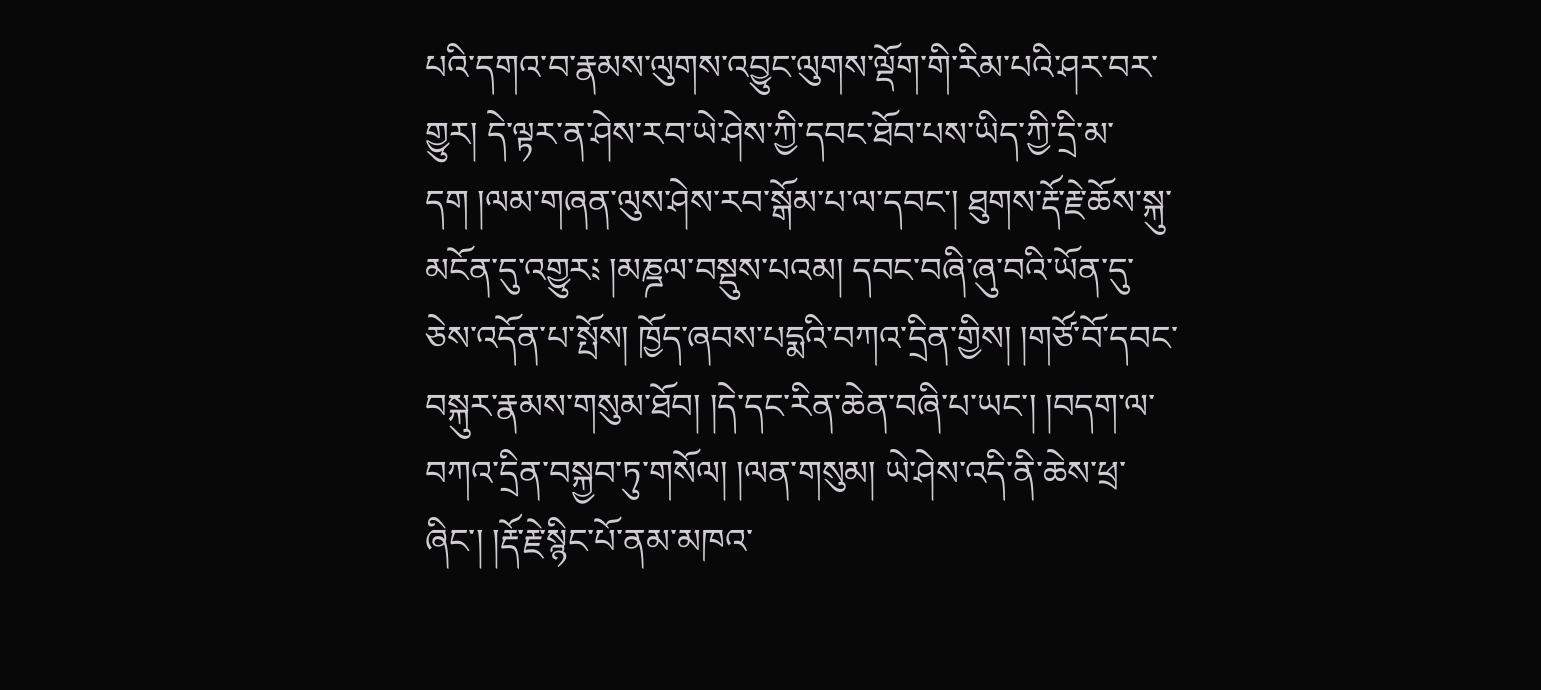པའི་དགའ་བ་རྣམས་ལུགས་འབྱུང་ལུགས་ལྡོག་གི་རིམ་པའི་ཤར་བར་གྱུར། དེ་ལྟར་ན་ཤེས་རབ་ཡེ་ཤེས་ཀྱི་དབང་ཐོབ་པས་ཡིད་ཀྱི་དྲི་མ་དག །ལམ་གཞན་ལུས་ཤེས་རབ་སྒོམ་པ་ལ་དབང་། ཐུགས་རྡོ་རྗེ་ཆོས་སྐུ་མངོན་དུ་འགྱུར༴ །མཎྜལ་བསྡུས་པའམ། དབང་བཞི་ཞུ་བའི་ཡོན་དུ་ཅེས་འདོན་པ་སྤོས། ཁྱོད་ཞབས་པདྨའི་བཀའ་དྲིན་གྱིས། །གཙོ་བོ་དབང་བསྐུར་རྣམས་གསུམ་ཐོབ། །དེ་དང་རིན་ཆེན་བཞི་པ་ཡང་། །བདག་ལ་བཀའ་དྲིན་བསྐྱབ་ཏུ་གསོལ། །ལན་གསུམ། ཡེ་ཤེས་འདི་ནི་ཆེས་ཕྲ་ཞིང་། །རྡོ་རྗེ་སྙིང་པོ་ནམ་མཁའ་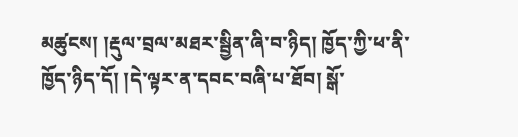མཚུངས། །རྡུལ་བྲལ་མཐར་སྦྱིན་ཞི་བ་ཉིད། ཁྱོད་ཀྱི་ཕ་ནི་ཁྱོད་ཉིད་དོ། །དེ་ལྟར་ན་དབང་བཞི་པ་ཐོབ། སྒོ་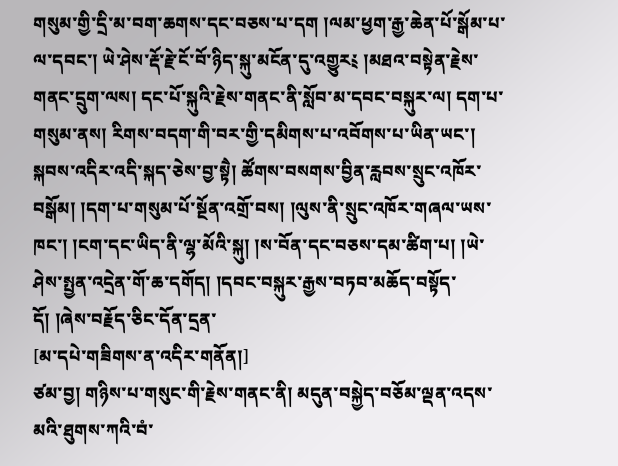གསུམ་གྱི་དྲི་མ་བག་ཆགས་དང་བཅས་པ་དག །ལམ་ཕྱག་རྒྱ་ཆེན་པོ་སྒོམ་པ་ལ་དབང་། ཡེ་ཤེས་རྡོ་རྗེ་ངོ་བོ་ཉིད་སྐུ་མངོན་དུ་འགྱུར༴ །མཐའ་བསྟེན་རྗེས་གནང་དྲུག་ལས། དང་པོ་སྐུའི་རྗེས་གནང་ནི་སློབ་མ་དབང་བསྐུར་ལ། དག་པ་གསུམ་ནས། རིགས་བདག་གི་བར་གྱི་དམིགས་པ་འབོགས་པ་ཡིན་ཡང་། སྐབས་འདིར་འདི་སྐད་ཅེས་བྱ་སྟཻ། ཚོགས་བསགས་བྱིན་རླབས་སྲུང་འཁོར་བསྒོམ། །དག་པ་གསུམ་པོ་སྔོན་འགྲོ་བས། །ལུས་ནི་སྲུང་འཁོར་གཞལ་ཡས་ཁང་། །ངག་དང་ཡིད་ནི་ལྷ་མོའི་སྐུ། །ས་བོན་དང་བཅས་དམ་ཚིག་པ། །ཡེ་ཤེས་སྤྱན་འདྲེན་གོ་ཆ་དགོད། །དབང་བསྐུར་རྒྱས་བཏབ་མཆོད་བསྟོད་དོ། །ཞེས་བརྗོད་ཅིང་དོན་དྲན་
[མ་དཔེ་གཟིགས་ན་འདིར་གནོན།]
ཙམ་བྱ། གཉིས་པ་གསུང་གི་རྗེས་གནང་ནི། མདུན་བསྐྱེད་བཅོམ་ལྡན་འདས་མའི་ཐུགས་ཀའི་བཾ་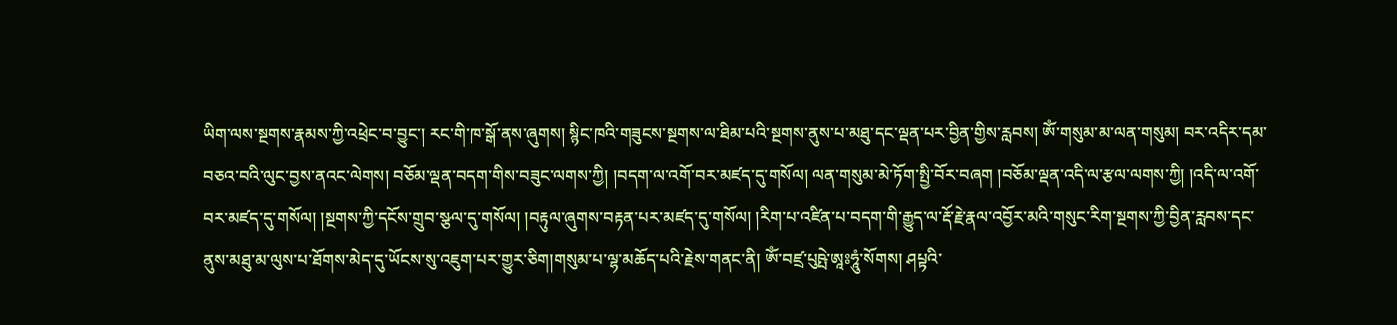ཡིག་ལས་སྔགས་རྣམས་ཀྱི་འཕྲེང་བ་བྱུང་། རང་གི་ཁ་སྒོ་ནས་ཞུགས། སྙིང་ཁའི་གཟུངས་སྔགས་ལ་ཐིམ་པའི་སྔགས་ནུས་པ་མཐུ་དང་ལྡན་པར་བྱིན་གྱིས་རླབས། ཨོཾ་གསུམ་མ་ལན་གསུམ། བར་འདིར་དམ་བཅའ་བའི་ལུང་བྱས་ནའང་ལེགས། བཅོམ་ལྡན་བདག་གིས་བཟུང་ལགས་ཀྱི། །བདག་ལ་འགོ་བར་མཛད་དུ་གསོལ། ལན་གསུམ་མེ་ཏོག་སྤྱི་བོར་བཞག །བཅོམ་ལྡན་འདི་ལ་རྩལ་ལགས་ཀྱི། །འདི་ལ་འགོ་བར་མཛད་དུ་གསོལ། །སྔགས་ཀྱི་དངོས་གྲུབ་སྩལ་དུ་གསོལ། །བརྟུལ་ཞུགས་བརྟན་པར་མཛད་དུ་གསོལ། །རིག་པ་འཛིན་པ་བདག་གི་རྒྱུད་ལ་རྡོ་རྗེ་རྣལ་འབྱོར་མའི་གསུང་རིག་སྔགས་ཀྱི་བྱིན་རླབས་དང་ནུས་མཐུ་མ་ལུས་པ་ཐོགས་མེད་དུ་ཡོངས་སུ་འཇུག་པར་གྱུར་ཅིག།གསུམ་པ་ལྷ་མཆོད་པའི་རྗེས་གནང་ནི། ཨོཾ་བཛྲ་པུཥྤེ་ཨཱཿཧཱུཾ་སོགས། ཤཔྟའི་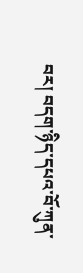བར། བདག་ཉིད་དཔའ་བོ་ཀུན་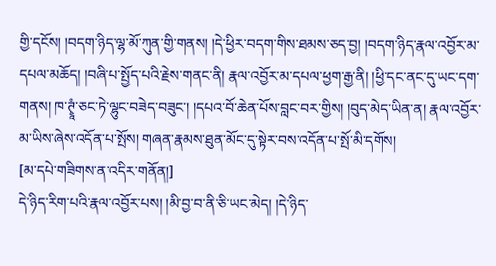གྱི་དངོས། །བདག་ཉིད་ལྷ་མོ་ཀུན་གྱི་གནས། །དེ་ཕྱིར་བདག་གིས་ཐམས་ཅད་བྱ། །བདག་ཉིད་རྣལ་འབྱོར་མ་དཔལ་མཆོད། །བཞི་པ་སྤྱོད་པའི་རྗེས་གནང་ནི། རྣལ་འབྱོར་མ་དཔལ་ཕྱག་རྒྱ་ནི། །ཕྱི་དང་ནང་དུ་ཡང་དག་གནས། ཁ་ཊྭཱཾ་ཅང་ཏེ་ལྷུང་བཟེད་བཟུང་། །དཔའ་བོ་ཆེན་པོས་བླང་བར་གྱིས། །བུད་མེད་ཡིན་ན། རྣལ་འབྱོར་མ་ཡིས་ཞེས་འདོན་པ་སྤོས། གཞན་རྣམས་ཐུན་མོང་དུ་སྟེར་བས་འདོན་པ་སྤོ་མི་དགོས།
[མ་དཔེ་གཟིགས་ན་འདིར་གནོན།]
དེ་ཉིད་རིག་པའི་རྣལ་འབྱོར་པས། །མི་བྱ་བ་ནི་ཅི་ཡང་མེད། །དེ་ཉིད་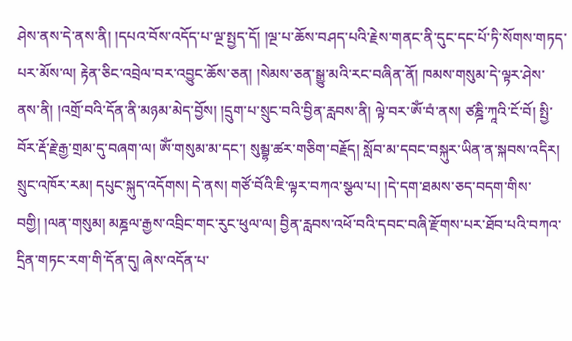ཤེས་ནས་དེ་ནས་ནི། །དཔའ་བོས་འདོད་པ་ལྔ་སྤྱད་དོ། །ལྔ་པ་ཆོས་བཤད་པའི་རྗེས་གནང་ནི་དུང་དང་པོ་ཏི་སོགས་གཏད་པར་མོས་ལ། རྟེན་ཅིང་འབྲེལ་བར་འབྱུང་ཆོས་ཅན། །སེམས་ཅན་སྒྱུ་མའི་རང་བཞིན་ནོ། ཁམས་གསུམ་དེ་ལྟར་ཤེས་ནས་ནི། །འགྲོ་བའི་དོན་ནི་མཉམ་མེད་བྱོས། །དྲུག་པ་སྲུང་བའི་བྱིན་རླབས་ནི། ལྟེ་བར་ཨོཾ་བཾ་ནས། ཙཎྜི་ཀཱའི་ངོ་བོ། སྤྱི་བོར་རྡོ་རྗེ་རྒྱ་གྲམ་དུ་བཞག་ལ། ཨོཾ་གསུམ་མ་དང་། སུམྦྷ་ཚར་གཅིག་བརྗོད། སློབ་མ་དབང་བསྐུར་ཡིན་ན་སྐབས་འདིར། སྲུང་འཁོར་རམ། དཔུང་སྐུད་འདོགས། དེ་ནས། གཙོ་བོའི་ཇི་ལྟར་བཀའ་སྩལ་པ། །དེ་དག་ཐམས་ཅད་བདག་གིས་བགྱི། །ལན་གསུམ། མཎྜལ་རྒྱས་འབྲིང་གང་རུང་ཕུལ་ལ། བྱིན་རླབས་འཕོ་བའི་དབང་བཞི་རྫོགས་པར་ཐོབ་པའི་བཀའ་དྲིན་གཏང་རག་གི་དོན་དུ། ཞེས་འདོན་པ་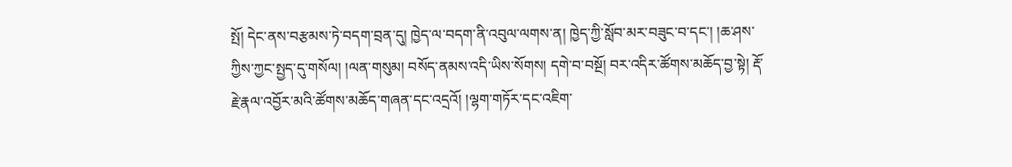སྤོ། དེང་ནས་བརྩམས་ཏེ་བདག་བྲན་དུ། ཁྱེད་ལ་བདག་ནི་འབུལ་ལགས་ན། ཁྱེད་ཀྱི་སློབ་མར་བཟུང་བ་དང་། །ཆ་ཤས་ཀྱིས་ཀྱང་སྤྱད་དུ་གསོལ། །ལན་གསུམ། བསོད་ནམས་འདི་ཡིས་སོགས། དགེ་བ་བསྔོ། བར་འདིར་ཚོགས་མཆོད་བྱ་སྟེ། རྡོ་རྗེ་རྣལ་འབྱོར་མའི་ཚོགས་མཆོད་གཞན་དང་འདྲའོ། །ལྷག་གཏོར་དང་འཇིག་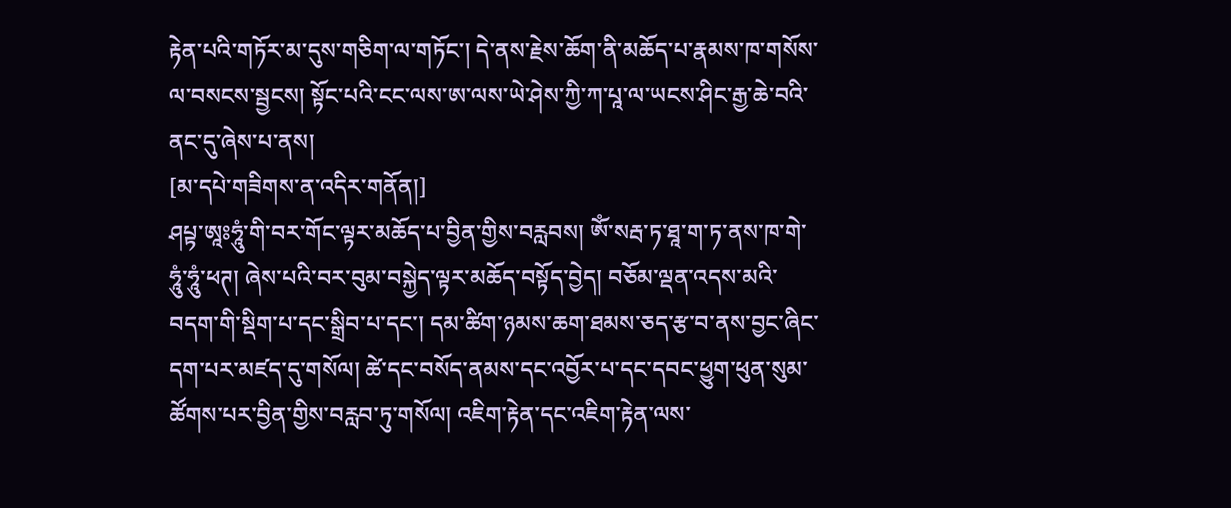རྟེན་པའི་གཏོར་མ་དུས་གཅིག་ལ་གཏོང་། དེ་ནས་རྗེས་ཆོག་ནི་མཆོད་པ་རྣམས་ཁ་གསོས་ལ་བསངས་སྦྱངས། སྟོང་པའི་ངང་ལས་ཨ་ལས་ཡེ་ཤེས་ཀྱི་ཀ་པཱ་ལ་ཡངས་ཤིང་རྒྱ་ཆེ་བའི་ནང་དུ་ཞེས་པ་ནས།
[མ་དཔེ་གཟིགས་ན་འདིར་གནོན།]
ཤཔྟ་ཨཱཿཧཱུཾ་གི་བར་གོང་ལྟར་མཆོད་པ་བྱིན་གྱིས་བརླབས། ཨོཾ་སརྦ་ཏ་ཐཱ་ག་ཏ་ནས་ཁ་གེ་ཧཱུཾ་ཧཱུཾ་ཕཊ། ཞེས་པའི་བར་བུམ་བསྐྱེད་ལྟར་མཆོད་བསྟོད་བྱེད། བཅོམ་ལྡན་འདས་མའི་བདག་གི་སྡིག་པ་དང་སྒྲིབ་པ་དང་། དམ་ཚིག་ཉམས་ཆག་ཐམས་ཅད་རྩ་བ་ནས་བྱང་ཞིང་དག་པར་མཛད་དུ་གསོལ། ཚེ་དང་བསོད་ནམས་དང་འབྱོར་པ་དང་དབང་ཕྱུག་ཕུན་སུམ་ཚོགས་པར་བྱིན་གྱིས་བརླབ་ཏུ་གསོལ། འཇིག་རྟེན་དང་འཇིག་རྟེན་ལས་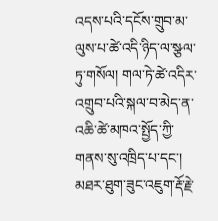འདས་པའི་དངོས་གྲུབ་མ་ལུས་པ་ཚེ་འདི་ཉིད་ལ་སྩལ་ཏུ་གསོལ། གལ་ཏེ་ཚེ་འདིར་འགྲུབ་པའི་སྐལ་བ་མེད་ན་འཆི་ཚེ་མཁའ་སྤྱོད་ཀྱི་གནས་སུ་འཁྲིད་པ་དང་། མཐར་ཐུག་ཟུང་འཇུག་རྡོ་རྗེ་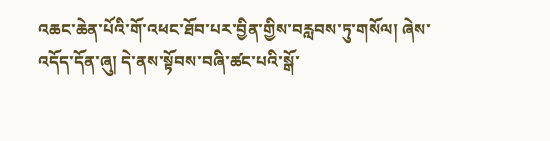འཆང་ཆེན་པོའི་གོ་འཕང་ཐོབ་པར་བྱིན་གྱིས་བརླབས་ཏུ་གསོལ། ཞེས་འདོད་དོན་ཞུ། དེ་ནས་སྟོབས་བཞི་ཚང་པའི་སྒོ་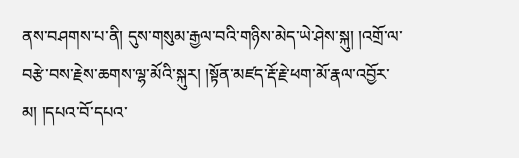ནས་བཤགས་པ་ནི། དུས་གསུམ་རྒྱལ་བའི་གཉིས་མེད་ཡེ་ཤེས་སྐུ། །འགྲོ་ལ་བརྩེ་བས་རྗེས་ཆགས་ལྷ་མོའི་སྐུར། །སྟོན་མཛད་རྡོ་རྗེ་ཕག་མོ་རྣལ་འབྱོར་མ། །དཔའ་བོ་དཔའ་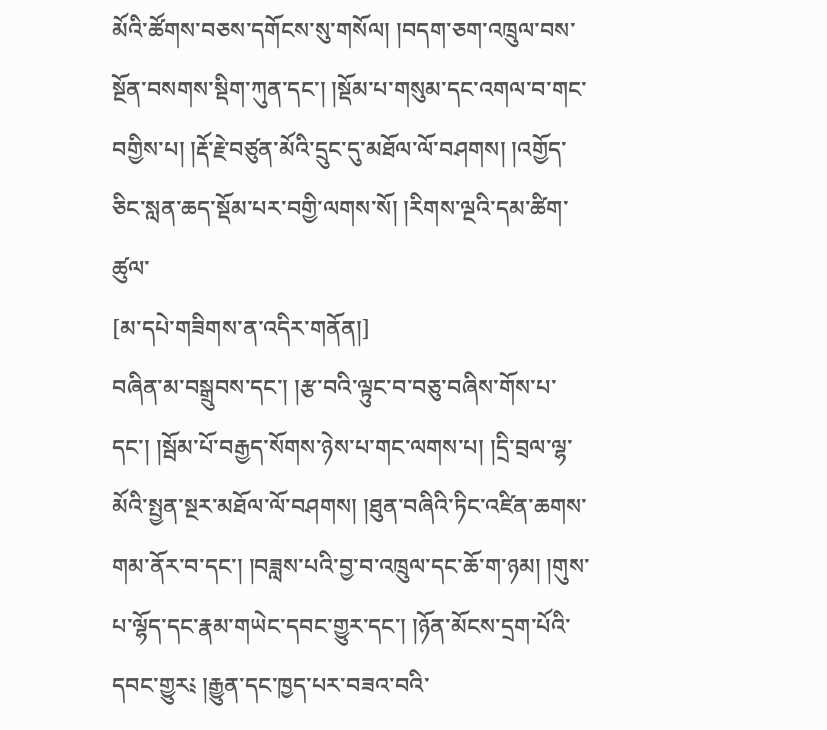མོའི་ཚོགས་བཅས་དགོངས་སུ་གསོལ། །བདག་ཅག་འཁྲུལ་བས་སྔོན་བསགས་སྡིག་ཀུན་དང་། །སྡོམ་པ་གསུམ་དང་འགལ་བ་གང་བགྱིས་པ། །རྡོ་རྗེ་བཙུན་མོའི་དྲུང་དུ་མཐོལ་ལོ་བཤགས། །འགྱོད་ཅིང་སླན་ཆད་སྡོམ་པར་བགྱི་ལགས་སོ། །རིགས་ལྔའི་དམ་ཚིག་ཚུལ་
[མ་དཔེ་གཟིགས་ན་འདིར་གནོན།]
བཞིན་མ་བསྒྲུབས་དང་། །རྩ་བའི་ལྟུང་བ་བཅུ་བཞིས་གོས་པ་དང་། །སྦོམ་པོ་བརྒྱད་སོགས་ཉེས་པ་གང་ལགས་པ། །དྲི་བྲལ་ལྷ་མོའི་སྤྱན་སྔར་མཐོལ་ལོ་བཤགས། །ཐུན་བཞིའི་ཏིང་འཛིན་ཆགས་གམ་ནོར་བ་དང་། །བཟླས་པའི་བྱ་བ་འཁྲུལ་དང་ཆོ་ག་ཉམ། །གུས་པ་ལྷོད་དང་རྣམ་གཡེང་དབང་གྱུར་དང་། །ཉོན་མོངས་དྲག་པོའི་དབང་གྱུར༴ །རྒྱུན་དང་ཁྱད་པར་བཟའ་བའི་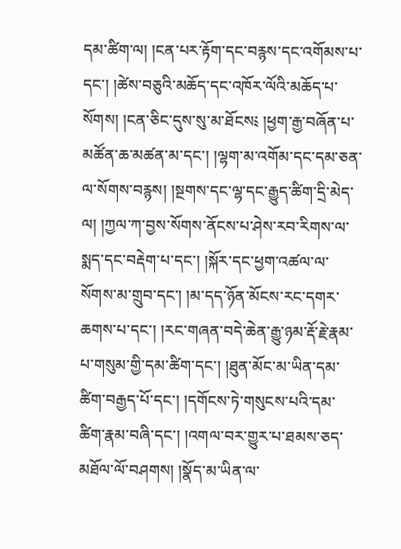དམ་ཚིག་ལ། །ངན་པར་རྟོག་དང་བརྙས་དང་འགོམས་པ་དང་། །ཚེས་བཅུའི་མཆོད་དང་འཁོར་ལོའི་མཆོད་པ་སོགས། །ངན་ཅིང་དུས་སུ་མ་ཐོངས༴ །ཕྱག་རྒྱ་བཞོན་པ་མཚོན་ཆ་མཚན་མ་དང་། །ལྷག་མ་འགོམ་དང་དམ་ཅན་ལ་སོགས་བརྙས། །སྔགས་དང་ལྷ་དང་རྒྱུད་ཚིག་དྲི་མེད་ལ། །ཀྱལ་ཀ་བྱས་སོགས་ནོངས་པ་ཤེས་རབ་རིགས་ལ་སྨད་དང་བརྡེག་པ་དང་། །སྐོར་དང་ཕྱག་འཚལ་ལ་སོགས་མ་གྲུབ་དང་། །མ་དད་ཉོན་མོངས་རང་དགར་ཆགས་པ་དང་། །རང་གཞན་བདེ་ཆེན་རྒྱུ་ཉམ་རྡོ་རྗེ་རྣམ་པ་གསུམ་གྱི་དམ་ཚིག་དང་། །ཐུན་མོང་མ་ཡིན་དམ་ཚིག་བརྒྱད་པོ་དང་། །དགོངས་ཏེ་གསུངས་པའི་དམ་ཚིག་རྣམ་བཞི་དང་། །འགལ་བར་གྱུར་པ་ཐམས་ཅད་མཐོལ་ལོ་བཤགས། །སྣོད་མ་ཡིན་ལ་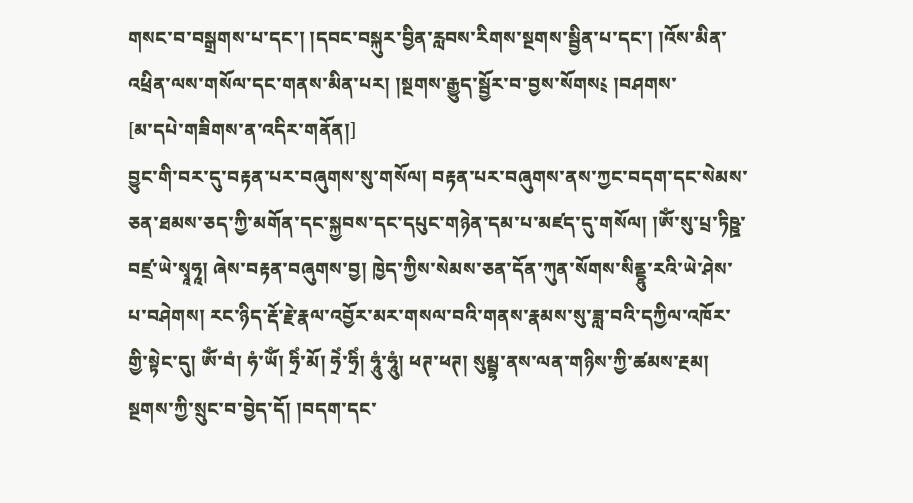གསང་བ་བསྒྲགས་པ་དང་། །དབང་བསྐུར་བྱིན་རླབས་རིགས་སྔགས་སྦྱིན་པ་དང་། །འོས་མིན་འཕྲིན་ལས་གསོལ་དང་གནས་མིན་པར། །སྔགས་རྒྱུད་སྦྱོར་བ་བྱས་སོགས༴ །བཤགས་
[མ་དཔེ་གཟིགས་ན་འདིར་གནོན།]
བྱུང་གི་བར་དུ་བརྟན་པར་བཞུགས་སུ་གསོལ། བརྟན་པར་བཞུགས་ནས་ཀྱང་བདག་དང་སེམས་ཅན་ཐམས་ཅད་ཀྱི་མགོན་དང་སྐྱབས་དང་དཔུང་གཉེན་དམ་པ་མཛད་དུ་གསོལ། །ཨོཾ་སུ་པྲ་ཏིཥྛ་བཛྲ་ཡེ་སྭཱཧཱ། ཞེས་བརྟན་བཞུགས་བྱ། ཁྱེད་ཀྱིས་སེམས་ཅན་དོན་ཀུན་སོགས་སིནྡྷུ་རའི་ཡེ་ཤེས་པ་བཤེགས། རང་ཉིད་རྡོ་རྗེ་རྣལ་འབྱོར་མར་གསལ་བའི་གནས་རྣམས་སུ་ཟླ་བའི་དཀྱིལ་འཁོར་གྱི་སྟེང་དུ། ཨོཾ་བཾ། ཧཾ་ཡོཾ། ཧྲིཾ་མོ། ཧྲེཾ་ཧྲིཾ། ཧཱུཾ་ཧཱུཾ། ཕཊ་ཕཊ། སུམྦྷ་ནས་ལན་གཉིས་ཀྱི་ཚམས་རྔམ། སྔགས་ཀྱི་སྲུང་བ་བྱེད་དོ། །བདག་དང་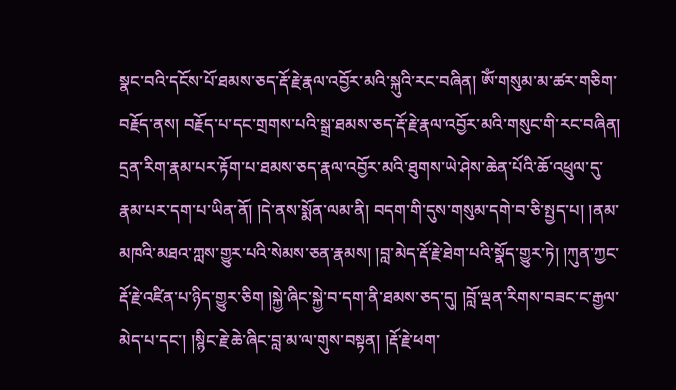སྣང་བའི་དངོས་པོ་ཐམས་ཅད་རྡོ་རྗེ་རྣལ་འབྱོར་མའི་སྐུའི་རང་བཞིན། ཨོཾ་གསུམ་མ་ཚར་གཅིག་བརྗོད་ནས། བརྗོད་པ་དང་གྲགས་པའི་སྒྲ་ཐམས་ཅད་རྡོ་རྗེ་རྣལ་འབྱོར་མའི་གསུང་གི་རང་བཞིན། དྲན་རིག་རྣམ་པར་རྟོག་པ་ཐམས་ཅད་རྣལ་འབྱོར་མའི་ཐུགས་ཡེ་ཤེས་ཆེན་པོའི་ཆོ་འཕྲུལ་དུ་རྣམ་པར་དག་པ་ཡིན་ནོ། །དེ་ནས་སྨོན་ལམ་ནི། བདག་གི་དུས་གསུམ་དགེ་བ་ཅི་སྤྱད་པ། །ནམ་མཁའི་མཐའ་ཀླས་གྱུར་པའི་སེམས་ཅན་རྣམས། །བླ་མེད་རྡོ་རྗེ་ཐེག་པའི་སྣོད་གྱུར་ཏེ། །ཀུན་ཀྱང་རྡོ་རྗེ་འཛིན་པ་ཉིད་གྱུར་ཅིག །སྐྱེ་ཞིང་སྐྱེ་བ་དག་ནི་ཐམས་ཅད་དུ། །བློ་ལྡན་རིགས་བཟང་ང་རྒྱལ་མེད་པ་དང་། །སྙིང་རྗེ་ཆེ་ཞིང་བླ་མ་ལ་གུས་བསྟན། །རྡོ་རྗེ་ཕག་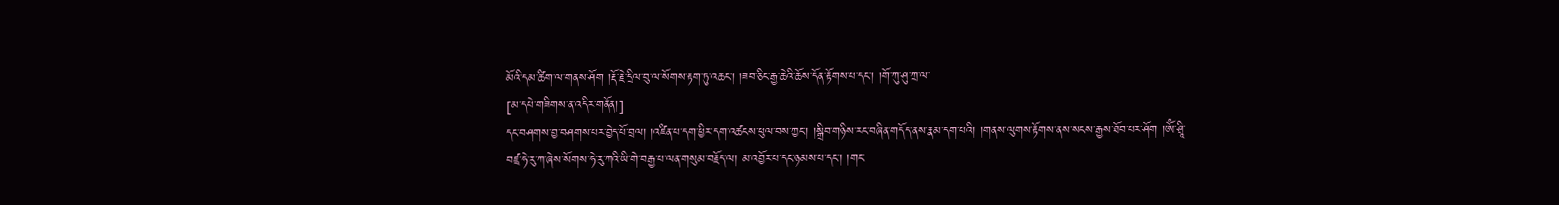མོའི་དམ་ཚིག་ལ་གནས་ཤོག །རྡོ་རྗེ་དྲིལ་བུ་ལ་སོགས་རྟག་ཏུ་འཆང་། །ཟབ་ཅིང་རྒྱ་ཆེའི་ཆོས་དོན་རྟོགས་པ་དང་། །གོ་ཀུ་ཤུ་ཀྲ་ལ་
[མ་དཔེ་གཟིགས་ན་འདིར་གནོན།]
དང་བཤགས་བྱ་བཤགས་པར་བྱེད་པོ་བྲལ། །འཛིན་པ་དག་ཕྱིར་དག་འཚངས་ཕུལ་བས་ཀྱང་། །སྒྲིབ་གཉིས་རང་བཞིན་གདོད་ནས་རྣམ་དག་པའི། །གནས་ལུགས་རྟོགས་ནས་སངས་རྒྱས་ཐོབ་པར་ཤོག །ཨོཾ་ཤྲཱི་བཛྲ་ཧེ་རུ་ཀ་ཞེས་སོགས་ཧེ་རུ་ཀའི་ཡི་གེ་བརྒྱ་པ་ལན་གསུམ་བརྗོད་ལ། མ་འབྱོར་པ་དང་ཉམས་པ་དང་། །གང་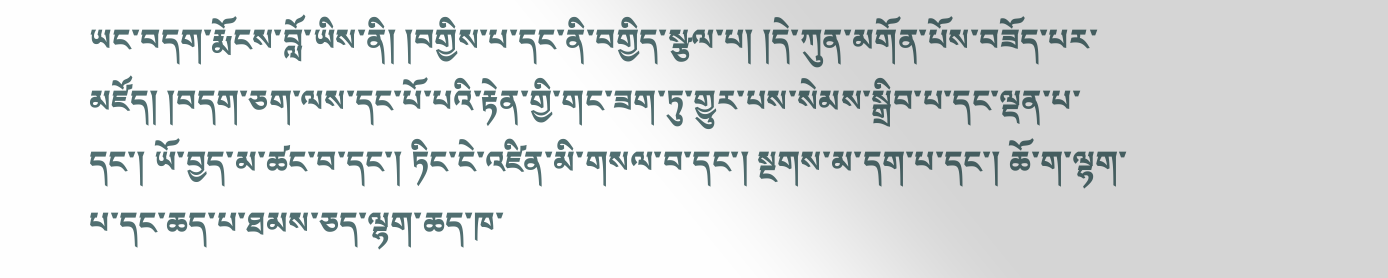ཡང་བདག་རྨོངས་བློ་ཡིས་ནི། །བགྱིས་པ་དང་ནི་བགྱིད་སྩལ་པ། །དེ་ཀུན་མགོན་པོས་བཟོད་པར་མཛོད། །བདག་ཅག་ལས་དང་པོ་པའི་རྟེན་གྱི་གང་ཟག་ཏུ་གྱུར་པས་སེམས་སྒྲིབ་པ་དང་ལྡན་པ་དང་། ཡོ་བྱད་མ་ཚང་བ་དང་། ཏིང་ངེ་འཛིན་མི་གསལ་བ་དང་། སྔགས་མ་དག་པ་དང་། ཆོ་ག་ལྷག་པ་དང་ཆད་པ་ཐམས་ཅད་ལྷག་ཆད་ཁ་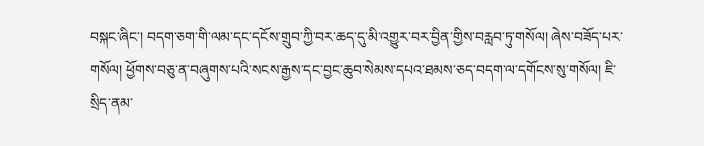བསྐང་ཞིང་། བདག་ཅག་གི་ལམ་དང་དངོས་གྲུབ་ཀྱི་བར་ཆད་དུ་མི་འགྱུར་བར་བྱིན་གྱིས་བརླབ་ཏུ་གསོལ། ཞེས་བཟོད་པར་གསོལ། ཕྱོགས་བཅུ་ན་བཞུགས་པའི་སངས་རྒྱས་དང་བྱང་ཆུབ་སེམས་དཔའ་ཐམས་ཅད་བདག་ལ་དགོངས་སུ་གསོལ། ཇི་སྲིད་ནམ་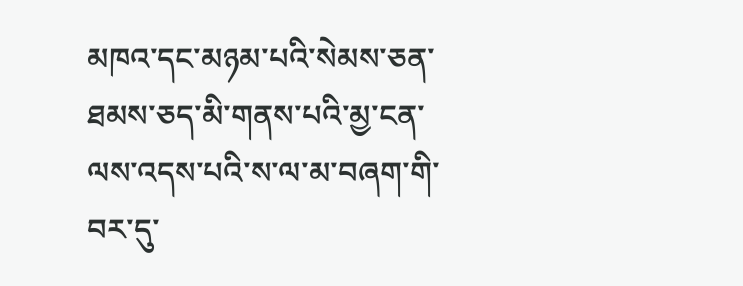མཁའ་དང་མཉམ་པའི་སེམས་ཅན་ཐམས་ཅད་མི་གནས་པའི་མྱ་ངན་ལས་འདས་པའི་ས་ལ་མ་བཞག་གི་བར་དུ་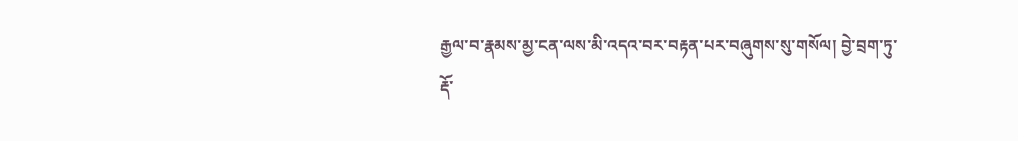རྒྱལ་བ་རྣམས་མྱ་ངན་ལས་མི་འདའ་བར་བརྟན་པར་བཞུགས་སུ་གསོལ། བྱེ་བྲག་ཏུ་རྡོ་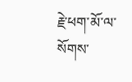རྗེ་ཕག་མོ་ལ་སོགས་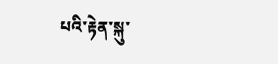པའི་རྟེན་སྐུ་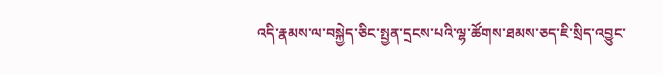འདི་རྣམས་ལ་བསྐྱེད་ཅིང་སྤྱན་དྲངས་པའི་ལྷ་ཚོགས་ཐམས་ཅད་ཇི་སྲིད་འབྱུང་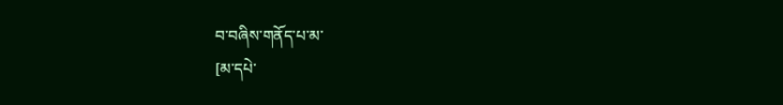བ་བཞིས་གནོད་པ་མ་
[མ་དཔེ་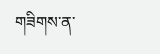གཟིགས་ན་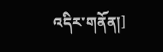འདིར་གནོན།]